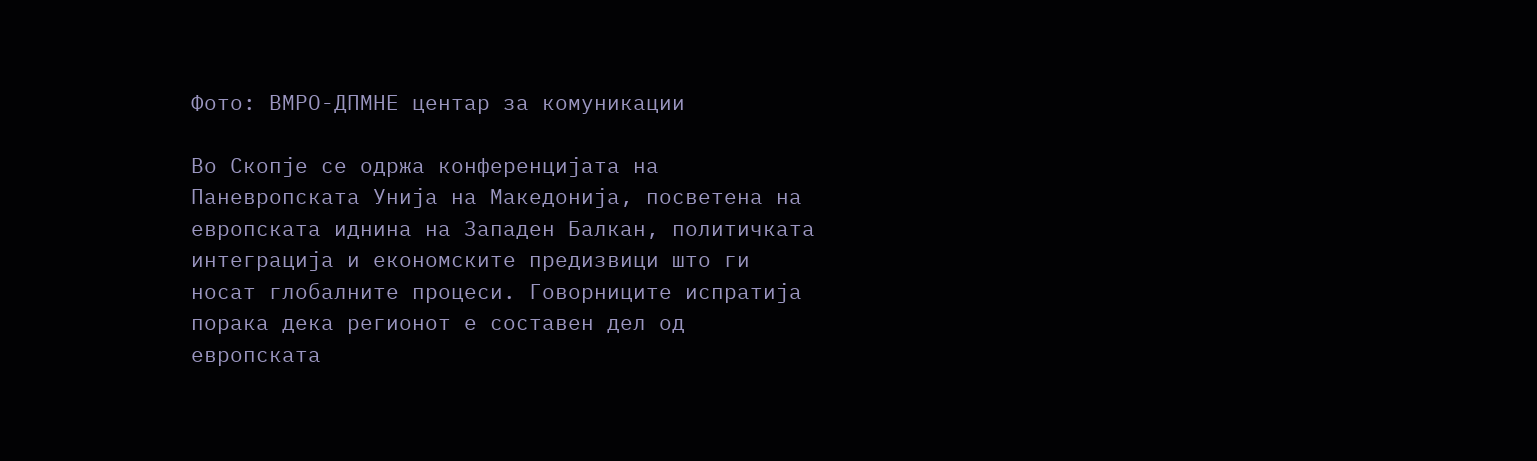Фото: ВМРО-ДПМНЕ центар за комуникации

Во Скопје се одржа конференцијата на Паневропската Унија на Македонија, посветена на европската иднина на Западен Балкан, политичката интеграција и економските предизвици што ги носат глобалните процеси. Говорниците испратија порака дека регионот е составен дел од европската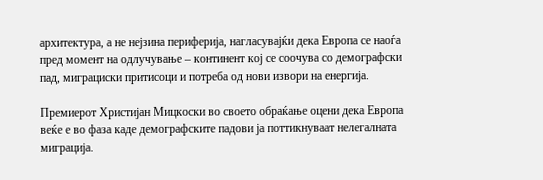архитектура, а не нејзина периферија, нагласувајќи дека Европа се наоѓа пред момент на одлучување – континент кој се соочува со демографски пад, миграциски притисоци и потреба од нови извори на енергија.

Премиерот Христијан Мицкоски во своето обраќање оцени дека Европа веќе е во фаза каде демографските падови ја поттикнуваат нелегалната миграција.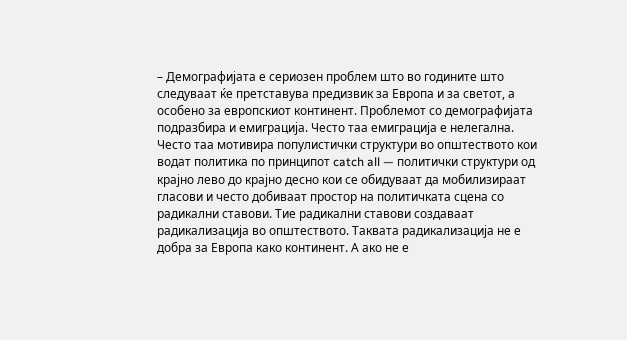– Демографијата е сериозен проблем што во годините што следуваат ќе претставува предизвик за Европа и за светот, а особено за европскиот континент. Проблемот со демографијата подразбира и емиграција. Често таа емиграција е нелегална. Често таа мотивира популистички структури во општеството кои водат политика по принципот catch all — политички структури од крајно лево до крајно десно кои се обидуваат да мобилизираат гласови и често добиваат простор на политичката сцена со радикални ставови. Тие радикални ставови создаваат радикализација во општеството. Таквата радикализација не е добра за Европа како континент. А ако не е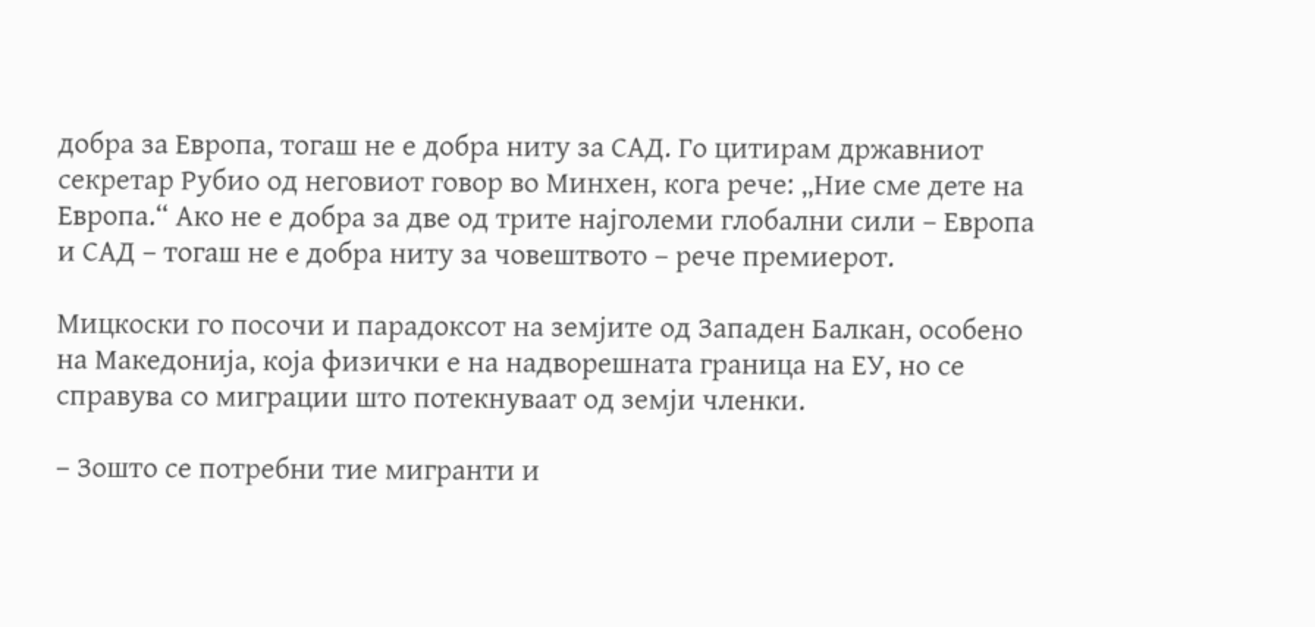добра за Европа, тогаш не е добра ниту за САД. Го цитирам државниот секретар Рубио од неговиот говор во Минхен, кога рече: „Ние сме дете на Европа.“ Ако не е добра за две од трите најголеми глобални сили – Европа и САД – тогаш не е добра ниту за човештвото – рече премиерот.

Мицкоски го посочи и парадоксот на земјите од Западен Балкан, особено на Македонија, која физички е на надворешната граница на ЕУ, но се справува со миграции што потекнуваат од земји членки.

– Зошто се потребни тие мигранти и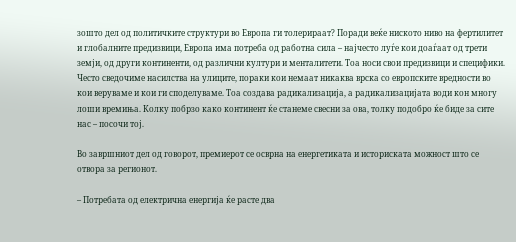зошто дел од политичките структури во Европа ги толерираат? Поради веќе ниското ниво на фертилитет и глобалните предизвици, Европа има потреба од работна сила – најчесто луѓе кои доаѓаат од трети земји, од други континенти, од различни култури и менталитети. Тоа носи свои предизвици и специфики. Често сведочиме насилства на улиците, пораки кои немаат никаква врска со европските вредности во кои веруваме и кои ги споделуваме. Тоа создава радикализација, а радикализацијата води кон многу лоши времиња. Колку побрзо како континент ќе станеме свесни за ова, толку подобро ќе биде за сите нас – посочи тој.

Во завршниот дел од говорот, премиерот се осврна на енергетиката и историската можност што се отвора за регионот.

– Потребата од електрична енергија ќе расте два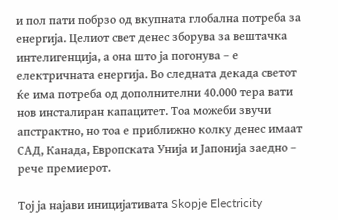и пол пати побрзо од вкупната глобална потреба за енергија. Целиот свет денес зборува за вештачка интелигенција, а она што ја погонува – е електричната енергија. Во следната декада светот ќе има потреба од дополнителни 40.000 тера вати нов инсталиран капацитет. Тоа можеби звучи апстрактно, но тоа е приближно колку денес имаат САД, Канада, Европската Унија и Јапонија заедно – рече премиерот.

Тој ја најави иницијативата Skopje Electricity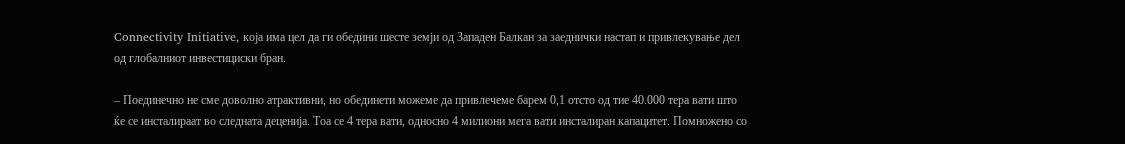Connectivity Initiative, која има цел да ги обедини шесте земји од Западен Балкан за заеднички настап и привлекување дел од глобалниот инвестициски бран.

– Поединечно не сме доволно атрактивни, но обединети можеме да привлечеме барем 0,1 отсто од тие 40.000 тера вати што ќе се инсталираат во следната деценија. Тоа се 4 тера вати, односно 4 милиони мега вати инсталиран капацитет. Помножено со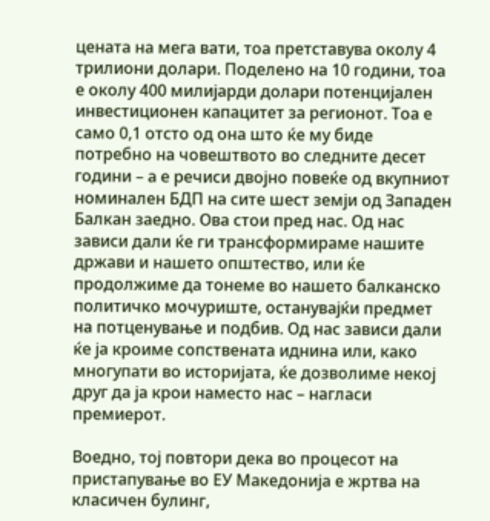цената на мега вати, тоа претставува околу 4 трилиони долари. Поделено на 10 години, тоа е околу 400 милијарди долари потенцијален инвестиционен капацитет за регионот. Тоа е само 0,1 отсто од она што ќе му биде потребно на човештвото во следните десет години – а е речиси двојно повеќе од вкупниот номинален БДП на сите шест земји од Западен Балкан заедно. Ова стои пред нас. Од нас зависи дали ќе ги трансформираме нашите држави и нашето општество, или ќе продолжиме да тонеме во нашето балканско политичко мочуриште, останувајќи предмет на потценување и подбив. Од нас зависи дали ќе ја кроиме сопствената иднина или, како многупати во историјата, ќе дозволиме некој друг да ја крои наместо нас – нагласи премиерот.

Воедно, тој повтори дека во процесот на пристапување во ЕУ Македонија е жртва на класичен булинг,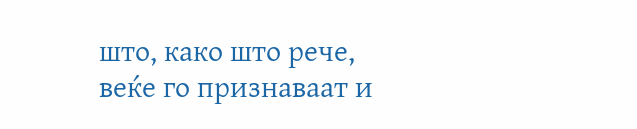што, како што рече, веќе го признаваат и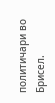политичари во Брисел.